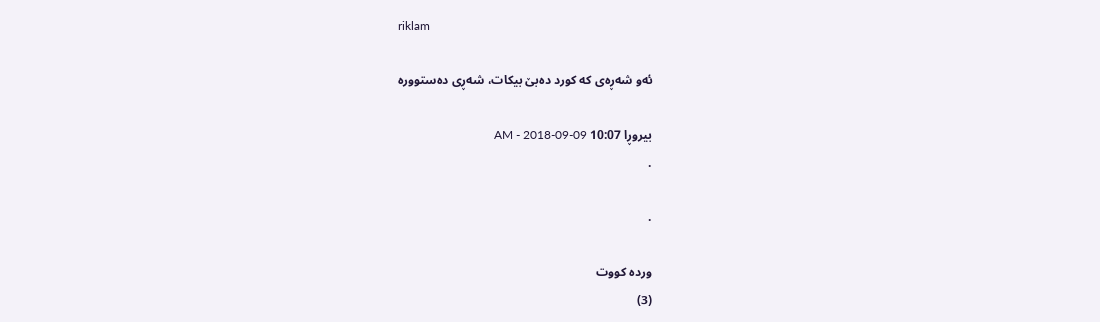riklam

ئه‌و شه‌ڕه‌ی كه‌ كورد ده‌بێ بیكات، شه‌ڕی ده‌ستووره‌

بیروڕا 10:07 AM - 2018-09-09
.

.

ورده‌ كووت
(3)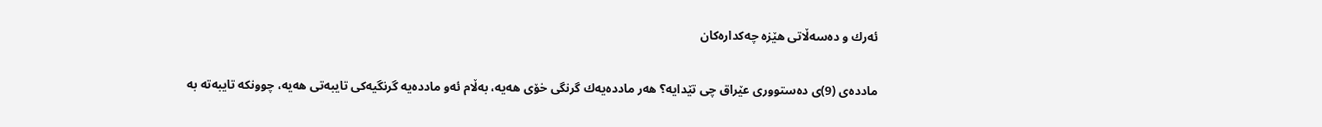ئه‌رك و ده‌سه‌ڵاتی هێزه‌ چه‌كداره‌كان

مادده‌ی (9)ی ده‌ستووری عێراق چی تێدایه‌؟ هه‌ر مادده‌یه‌ك گرنگی خۆی هه‌یه‌، به‌ڵام ئه‌و مادده‌یه‌ گرنگیه‌كی تایبه‌تی هه‌یه‌، چوونكه‌ تایبه‌ته‌ به‌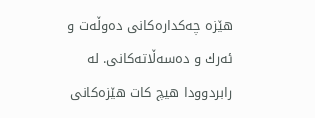هێزه‌ چه‌كداره‌كانی ده‌وڵه‌ت و ئه‌رك و ده‌سه‌ڵاته‌كانی. له‌ رابردوودا هیچ كات هێزه‌كانی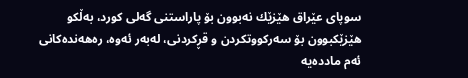سوپای عێراق هێزێك نه‌بوون بۆ پاراستنی گه‌لی كورد، به‌ڵكو هێزێكبوون بۆ سه‌ركووتكردن و قڕكردنی، له‌به‌ر ئه‌وه‌، ره‌هه‌نده‌كانی ئه‌م مادده‌یه‌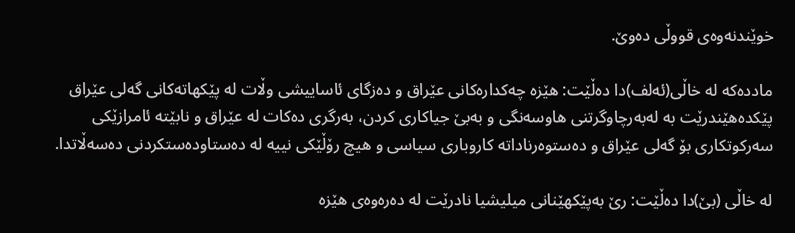خوێندنه‌وه‌ی قووڵی ده‌وێ.

مادده‌كه‌ له‌ خاڵی(ئه‌لف)دا ده‌ڵێت: هێزه‌ چه‌كداره‌كانی عێراق و ده‌زگای ئاساییشی وڵات له‌ پێكهاته‌كانی گه‌لی عێراق پێكده‌هێندرێت به‌ له‌به‌رچاوگرتنی هاوسه‌نگی و به‌بێ جیاكاری كردن، به‌رگری ده‌كات له‌ عێراق و نابێته‌ ئامرازێكی سه‌ركوتكاری بۆ گه‌لی عێراق و ده‌ستوه‌رناداته‌ كاروباری سیاسی و هیچ رۆڵێكی نییه‌ له‌ ده‌ستاوده‌ستكردنی ده‌سه‌ڵاتدا.

له‌ خاڵی (بێ)دا ده‌ڵێت: رێ به‌پێكهێنانی میلیشیا نادرێت له‌ ده‌ره‌وه‌ی هێزه‌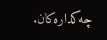چه‌كداره‌كان.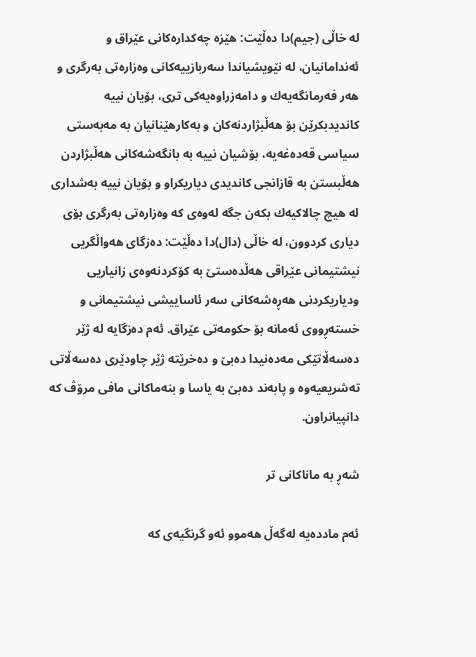له‌ خاڵی (جیم)دا ده‌ڵێت: هێزه‌ چه‌كداره‌كانی عێراق و ئه‌ندامانیان، له‌ نێویشیاندا سه‌ربازییه‌كانی وه‌زاره‌تی به‌رگری و هه‌ر فه‌رمانگه‌یه‌ك و دامه‌زراوه‌یه‌كی تری، بۆیان نییه‌ كاندیدبكرێن بۆ هه‌ڵبژاردنه‌كان و به‌كارهێنانیان به‌ مه‌به‌ستی سیاسی قه‌ده‌غه‌یه‌، بۆشیان نییه‌ به‌ بانگه‌شه‌كانی هه‌ڵبژاردن هه‌ڵبستن به‌ قازانجی كاندیدی دیاریكراو و بۆیان نییه‌ به‌شداری له‌ هیچ چالاكیه‌ك بكه‌ن جگه‌ له‌وه‌ی كه‌ وه‌زاره‌تی به‌رگری بۆی دیاری كردوون، له‌ خاڵی (دال)دا ده‌ڵێت: ده‌زگای هه‌واڵگریی نیشتیمانی عێراقی هه‌ڵده‌ستێ به‌ كۆكردنه‌وه‌ی زانیاریی ودیاریكردنی هه‌ڕه‌شه‌كانی سه‌ر ئاساییشی نیشتیمانی و خسته‌ڕووی ئه‌مانه‌ بۆ حكومه‌تی عێراق. ئه‌م ده‌زگایه‌ له‌ ژێر ده‌سه‌ڵاتێكی مه‌ده‌نیدا ده‌بێ و ده‌خرێته‌ ژێر چاودێری ده‌سه‌ڵاتی ته‌شریعیه‌وه‌ و پابه‌ند ده‌بێ به‌ یاسا و بنه‌ماكانی مافی مرۆڤ كه‌ دانپیانراون.

شه‌ڕ به‌ ماناكانی تر

ئه‌م مادده‌یه‌ له‌گه‌ڵ هه‌موو ئه‌و گرنگیه‌ی كه‌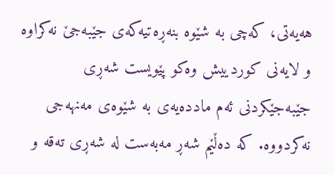هه‌یه‌تی، كه‌چی به‌ شێوه‌ بنه‌ڕه‌تیه‌كه‌ی جێبه‌جێ نه‌كراوه‌ و لایه‌نی كوردییش وه‌كو پێویست شه‌ڕی جێبه‌جێكردنی ئه‌م مادده‌یه‌ی به‌ شێوه‌ی مه‌نهه‌جی نه‌كردووه‌. كه‌ ده‌ڵێم شه‌ڕ مه‌به‌ست له‌ شه‌ڕی ته‌قه‌ و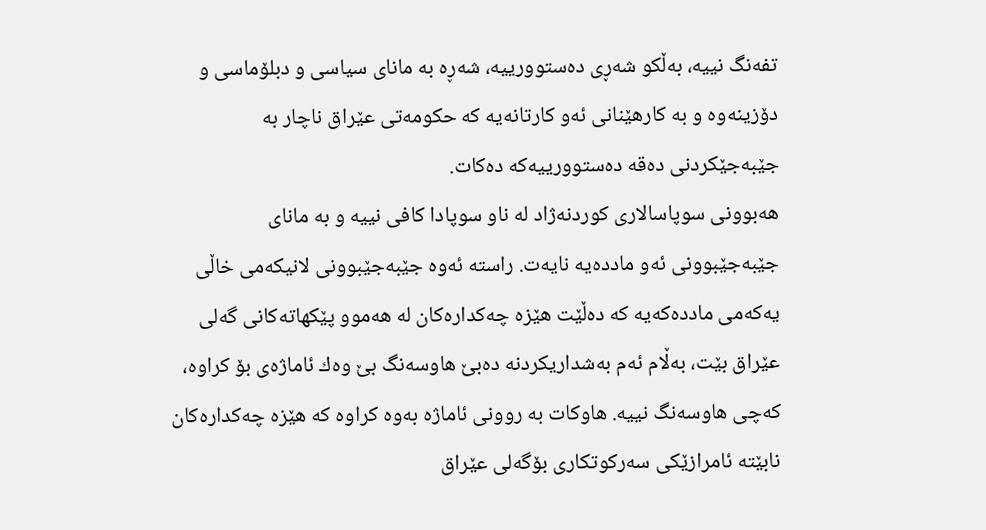تفه‌نگ نییه‌، به‌ڵكو شه‌ڕی ده‌ستوورییه‌، شه‌ڕه‌ به‌ مانای سیاسی و دبلۆماسی و دۆزینه‌وه‌ و به‌ كارهێنانی ئه‌و كارتانه‌یه‌ كه‌ حكومه‌تی عێراق ناچار به‌ جێبه‌جێكردنی ده‌قه‌ ده‌ستوورییه‌كه‌ ده‌كات.
هه‌بوونی سوپاسالاری كوردنه‌ژاد له‌ ناو سوپادا كافی نییه‌ و به‌ مانای جێبه‌جێبوونی ئه‌و مادده‌یه‌ نایه‌ت. راسته‌ ئه‌وه‌ جێبه‌جێبوونی لانیكه‌می خاڵی یه‌كه‌می مادده‌كه‌یه‌ كه‌ ده‌ڵێت هێزه‌ چه‌كداره‌كان له‌ هه‌موو پێكهاته‌كانی گه‌لی عێراق بێت، به‌ڵام ئه‌م به‌شداریكردنه‌ ده‌بێ هاوسه‌نگ بێ وه‌ك ئاماژه‌ی بۆ كراوه‌، كه‌چی هاوسه‌نگ نییه‌. هاوكات به‌ روونی ئاماژه‌ به‌وه‌ كراوه‌ كه‌ هێزه‌ چه‌كداره‌كان نابێته‌ ئامرازێكی سه‌ركوتكاری بۆگه‌لی عێراق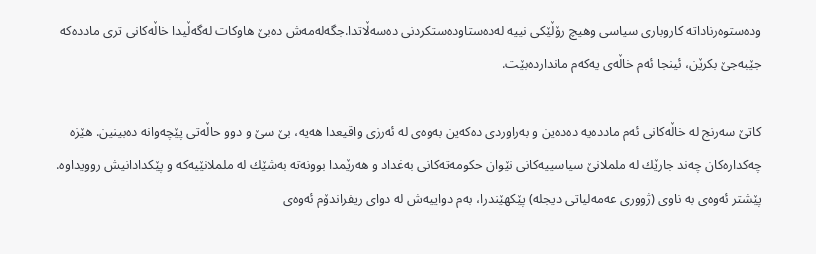وده‌ستوه‌رناداته‌ كاروباری سیاسی وهیچ رۆڵێكی نییه‌ له‌ده‌ستاوده‌ستكردنی ده‌سه‌ڵاتدا.جگه‌له‌مه‌ش ده‌بێ هاوكات له‌گه‌ڵیدا خاڵه‌كانی تری مادده‌كه‌ جێبه‌جێ بكرێن، ئینجا ئه‌م خاڵه‌ی یه‌كه‌م ماندارده‌بێت.

كاتێ سه‌رنج له‌ خاڵه‌كانی ئه‌م مادده‌یه‌ ده‌ده‌ین و به‌راوردی ده‌كه‌ین به‌وه‌ی له‌ ئه‌رزی واقیعدا هه‌یه‌، بێ سێ و دوو حاڵه‌تی پێچه‌وانه‌ ده‌بینین. هێزه‌ چه‌كداره‌كان چه‌ند جارێك له‌ ململانێ سیاسییه‌كانی نێوان حكومه‌ته‌كانی به‌غداد و هه‌رێمدا بوونه‌ته‌ به‌شێك له‌ ململانێیه‌كه‌ و پێكدادانیش روویداوه‌. پێشتر ئه‌وه‌ی به‌ ناوی (ژووری عه‌مه‌لیاتی دیجله‌) پێكهێندرا، به‌م دواییه‌ش له‌ دوای ریفراندۆم ئه‌وه‌ی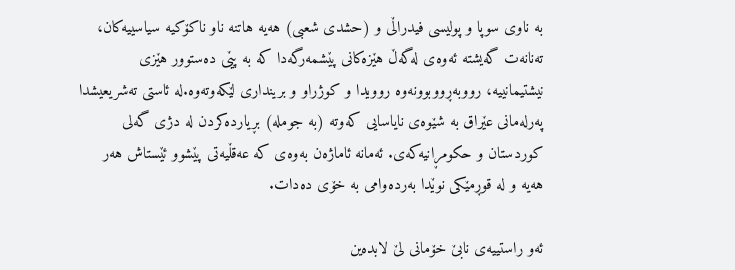به‌ ناوی سوپا و پولیسی فیدراڵی و (حشدی شعبی) هه‌یه‌ هاتنه‌ ناو ناكۆكیه‌ سیاسییه‌كان، ته‌نانه‌ت گه‌یشته‌ ئه‌وه‌ی له‌گه‌ڵ هێزه‌كانی پێشمه‌رگه‌دا كه‌ به‌ پێی ده‌ستوور هێزی نیشتیمانییه‌، رووبه‌ڕووبوونه‌وه‌ روویدا و كوژراو و برینداری لێكه‌وته‌وه‌.له‌ ئاستی ته‌شریعیشدا په‌رله‌مانی عێراق به‌ شێوه‌ی نایاسایی كه‌وته‌ (به‌ جومله‌) بڕیارده‌كردن له‌ دژی گه‌لی كوردستان و حكومڕانیه‌كه‌ی. ئه‌مانه‌ ئاماژه‌ن به‌وه‌ی كه‌ عه‌قڵیه‌تی پێشوو ئێستاش هه‌ر هه‌یه‌ و له‌ قوڕمێكی نوێدا به‌رده‌وامی به‌ خۆی ده‌دات.

ئه‌و راستییه‌ی نابێ خۆمانی لێ لابده‌ین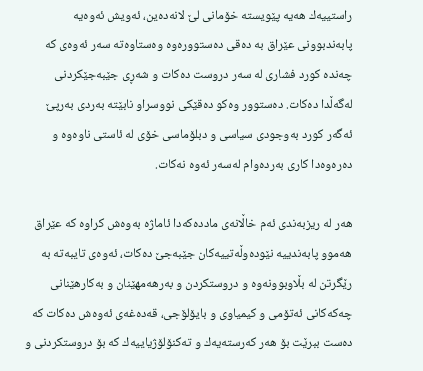راستییه‌ك هه‌یه‌ پێویسته‌ خۆمانی لێ لانه‌ده‌ین، ئه‌ویش ئه‌وه‌یه‌ پابه‌ندبوونی عێراق به‌ ده‌قی ده‌ستووره‌وه‌ وه‌ستاوه‌ته‌ سه‌ر ئه‌وه‌ی كه‌ چه‌نده‌ كورد فشاری له‌ سه‌ر دروست ده‌كات و شه‌ڕی جێبه‌جێكردنی له‌گه‌ڵدا ده‌كات. ده‌ستوور وه‌كو ده‌قێكی نووسراو نابێته‌ به‌ردی به‌رپێ ئه‌گه‌ر كورد به‌وجودی سیاسی و دبلۆماسی خۆی له‌ ئاستی ناوه‌وه‌ و ده‌ره‌وه‌دا كاری به‌رده‌وام له‌سه‌ر ئه‌وه‌ نه‌كات.

هه‌ر له‌ ریزبه‌ندی ئه‌م خاڵانه‌ی مادده‌كه‌دا ئاماژه‌ به‌وه‌ش كراوه‌ كه‌ عێراق هه‌موو پابه‌ندییه‌ نێوده‌وڵه‌تییه‌كان جێبه‌جێ ده‌كات، ئه‌وه‌ی تایبه‌ته‌ به‌ رێگرتن له‌ بڵاوبوونه‌وه‌ و دروستكردن و به‌رهه‌مهێنان و به‌كارهێنانی چه‌كه‌كانی ئه‌تۆمی و كیمیاوی و بایۆلۆجی، قه‌ده‌غه‌ی ئه‌وه‌ش ده‌كات كه‌ ده‌ست ببرێت بۆ هه‌ر كه‌رسته‌یه‌ك و ته‌كنۆلۆژیاییه‌ك كه‌ بۆ دروستكردنی و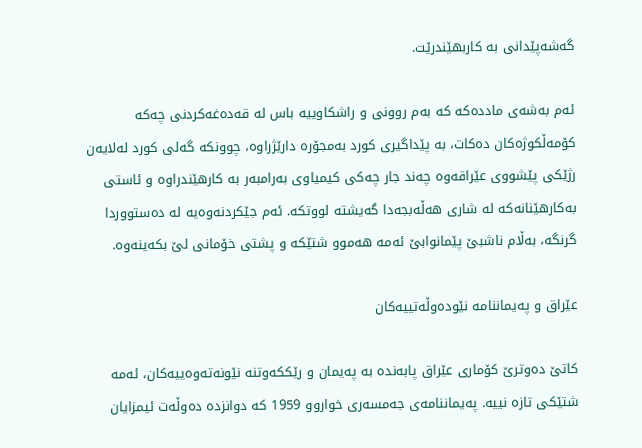گه‌شه‌پێدانی به‌ كاربهێندرێت.

ئه‌م به‌شه‌ی مادده‌كه‌ كه‌ به‌م روونی و راشكاوییه‌ باس له‌ قه‌ده‌غه‌كردنی چه‌كه‌ كۆمه‌ڵكوژه‌كان ده‌كات، به‌ پێداگیری كورد به‌مجۆره‌ دارێژراوه‌، چوونكه‌ گه‌لی كورد له‌لایه‌ن رژێكی پێشووی عێراقه‌وه‌ چه‌ند جار چه‌كی كیمیاوی به‌رامبه‌ر به‌ كارهێندراوه‌ و ئاستی به‌كارهێنانه‌كه‌ له‌ شاری هه‌ڵه‌بجه‌دا گه‌یشته‌ لووتكه‌. ئه‌م جێكردنه‌وه‌یه‌ له‌ ده‌ستووردا گرنگه‌، به‌ڵام ناشبێ پێمانوابێ ئه‌مه‌ هه‌موو شتێكه‌ و پشتی خۆمانی لێ بكه‌ینه‌وه‌.

عێراق و په‌یماننامه‌ نێوده‌وڵه‌تییه‌كان

كاتێ ده‌وترێ كۆماری عێراق پابه‌نده‌ به‌ په‌یمان و رێككه‌وتنه‌ نێونه‌ته‌وه‌ییه‌كان، ئه‌مه‌ شتێكی تازه‌ نییه‌. په‌یماننامه‌ی جه‌مسه‌ری خواروو 1959 كه‌ دوانزده‌ ده‌وڵه‌ت ئیمزایان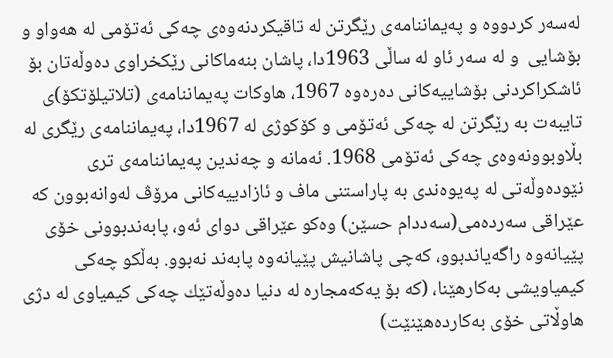له‌سه‌ر كردووه‌ و په‌یماننامه‌ی رێگرتن له‌ تاقیكردنه‌وه‌ی چه‌كی ئه‌تۆمی له‌ هه‌واو و بۆشایی  و له‌ سه‌ر ئاو له‌ ساڵی 1963دا، پاشان بنه‌ماكانی رێكخراوی ده‌وڵه‌تان بۆ ئاشكراكردنی بۆشاییه‌كانی ده‌ره‌وه‌ 1967، هاوكات په‌یماننامه‌ی (تلاتیلۆتكۆ)ی تایبه‌ت به‌ رێگرتن له‌ چه‌كی ئه‌تۆمی و كۆكوژی له‌ 1967دا، په‌یماننامه‌ی رێگری له‌ بڵاوبوونه‌وه‌ی چه‌كی ئه‌تۆمی 1968. ئه‌مانه‌ و چه‌ندین په‌یماننامه‌ی تری نێوده‌وڵه‌تی له‌ په‌یوه‌ندی به‌ پاراستنی ماف و ئازادییه‌كانی مرۆڤ له‌وانه‌بوون كه‌ عێراقی سه‌رده‌می(سه‌ددام حسێن) وه‌كو عێراقی دوای ئه‌و، پابه‌ندبوونی خۆی پێیانه‌وه‌ راگه‌یاندبوو، كه‌چی پاشانیش پێیانه‌وه‌ پابه‌ند نه‌بوو. به‌ڵكو چه‌كی كیمیاویشی به‌كارهێنا، (كه‌ بۆ یه‌كه‌مجاره‌ له‌ دنیا ده‌وڵه‌تێك چه‌كی كیمیاوی له‌ دژی هاوڵاتی خۆی به‌كارده‌هێنێت)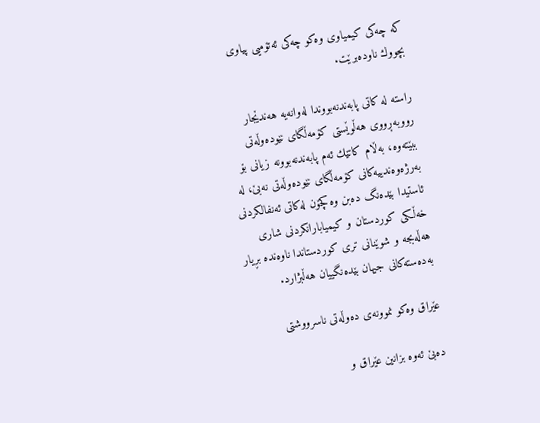كه‌ چه‌كی كیمیاوی وه‌كو چه‌كی ئه‌تۆمیی پیاوی بچووك ناوده‌برێت.

راسته‌ له‌ كاتی پابه‌ندنه‌بووندا له‌وانه‌یه‌ هه‌ندێجار رووبه‌ڕووی هه‌ڵوێستی كۆمه‌ڵگای نێوده‌وڵه‌تی ببێته‌وه‌، به‌ڵام كاتێك ئه‌م پابه‌ندنه‌بوونه‌ زیانی بۆ به‌رژه‌وه‌ندییه‌كانی كۆمه‌ڵگای نێوده‌وڵه‌تی نه‌بێ، له‌ ئاستیدا بێده‌نگ ده‌بن وه‌كچۆن له‌كاتی ئه‌نفالكردنی خه‌ڵكی كوردستان و كیمیابارانكردنی شاری هه‌ڵه‌بجه‌ و شوێنانی تری كوردستاندا ناوه‌نده‌ بڕیار به‌ده‌سته‌كانی جیهان بێده‌نگییان هه‌ڵبژارد.

عێراق وه‌كو نموونه‌ی ده‌وڵه‌تی ناسرووشتی

ده‌بێ ئه‌وه‌ بزانین عێراق و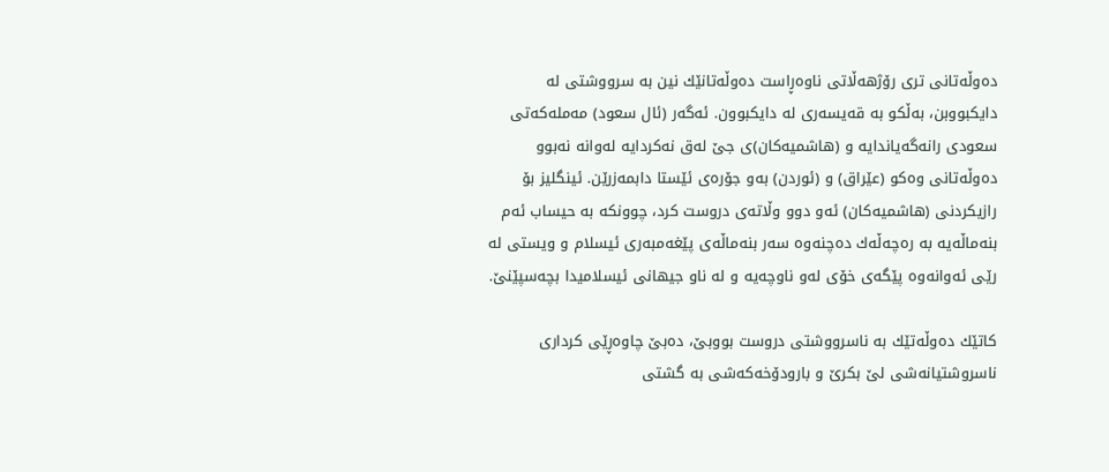ده‌وڵه‌تانی تری رۆژهه‌ڵاتی ناوه‌ڕاست ده‌وڵه‌تانێك نین به‌ سرووشتی له‌ دایكبووبن، به‌ڵكو به‌ قه‌یسه‌ری له‌ دایكبوون. ئه‌گه‌ر (ئال سعود) مه‌مله‌كه‌تی سعودی رانه‌گه‌یاندایه‌ و (هاشمیه‌كان)ی جێ له‌ق نه‌كردایه‌ له‌وانه‌ نه‌بوو ده‌وڵه‌تانی وه‌كو (عێراق) و (ئوردن) به‌و جۆره‌ی ئێستا دابمه‌زرێن. ئینگلیز بۆ رازیكردنی (هاشمیه‌كان) ئه‌و دوو وڵاته‌ی دروست كرد، چوونكه‌ به‌ حیساب ئه‌م بنه‌ماڵه‌یه‌ به‌ ره‌چه‌ڵه‌ك ده‌چنه‌وه‌ سه‌ر بنه‌ماڵه‌ی پێغه‌مبه‌ری ئیسلام و ویستی له‌ رێی ئه‌وانه‌وه‌ پێگه‌ی خۆی له‌و ناوچه‌یه‌ و له‌ ناو جیهانی ئیسلامیدا بچه‌سپێنێ.

كاتێك ده‌وڵه‌تێك به‌ ناسرووشتی دروست بووبێ، ده‌بێ چاوه‌ڕێی كرداری ناسروشتیانه‌شی لێ بكرێ و بارودۆخه‌كه‌شی به‌ گشتی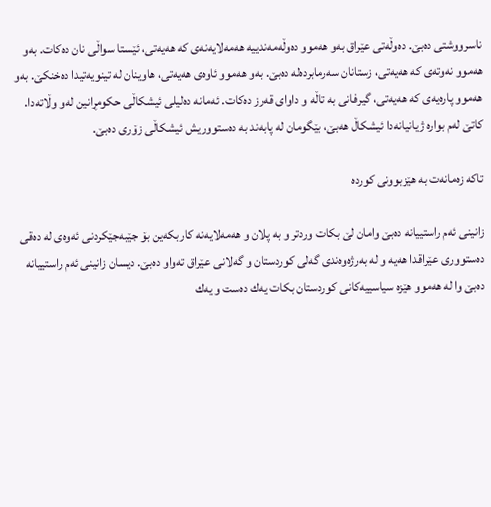ناسرووشتی ده‌بێ. ده‌وڵه‌تی عێراق به‌و هه‌موو ده‌وڵه‌مه‌ندییه‌ هه‌مه‌لایه‌نه‌ی كه‌ هه‌یه‌تی، ئێستا سواڵی نان ده‌كات. به‌و هه‌موو نه‌وته‌ی كه‌ هه‌یه‌تی، زستانان سه‌رمابرده‌له‌ ده‌بێ. به‌و هه‌موو ئاوه‌ی هه‌یه‌تی، هاوینان له‌ تینویه‌تیدا ده‌خنكێ. به‌و هه‌موو پاره‌یه‌ی كه‌ هه‌یه‌تی، گیرفانی به‌ تاڵه‌ و داوای قه‌رز ده‌كات. ئه‌مانه‌ ده‌لیلی ئیشكاڵی حكومڕانین له‌و وڵاته‌دا. كاتێ له‌م بواره‌ ژیانیانه‌دا ئیشكاڵ هه‌بێ، بێگومان له‌ پابه‌ند به‌ ده‌ستووریش ئیشكاڵی زۆری ده‌بێ.

تاكه‌ زه‌مانه‌ت به‌ هێزبوونی كورده‌

زانینی ئه‌م راستییانه‌ ده‌بێ وامان لێ بكات وردتر و به‌ پلان و هه‌مه‌لایه‌نه‌ كاربكه‌ین بۆ جێبه‌جێكردنی ئه‌وه‌ی له‌ ده‌قی ده‌ستووری عێراقدا هه‌یه‌ و له‌ به‌رژه‌وه‌ندی گه‌لی كوردستان و گه‌لانی عێراق ته‌واو ده‌بێ. دیسان زانینی ئه‌م راستییانه‌ ده‌بێ وا له‌ هه‌موو هێزه‌ سیاسییه‌كانی كوردستان بكات یه‌ك ده‌ست و یه‌ك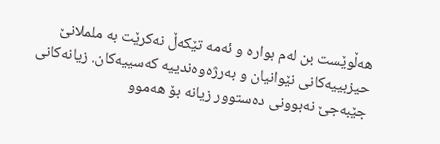هه‌ڵوێست بن له‌م بواره‌ و ئه‌مه‌ تێكه‌ڵ نه‌كرێت به‌ ململانێ حیزبییه‌كانی نێوانیان و به‌رژه‌وه‌ندییه‌ كه‌سییه‌كان. زیانه‌كانی جێبه‌جێ نه‌بوونی ده‌ستوور زیانه‌ بۆ هه‌موو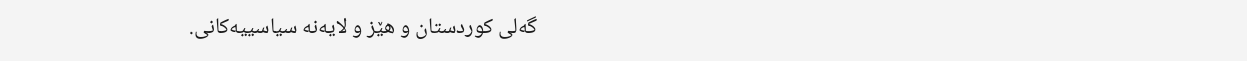گه‌لی كوردستان و هێز و لایه‌نه‌ سیاسییه‌كانی.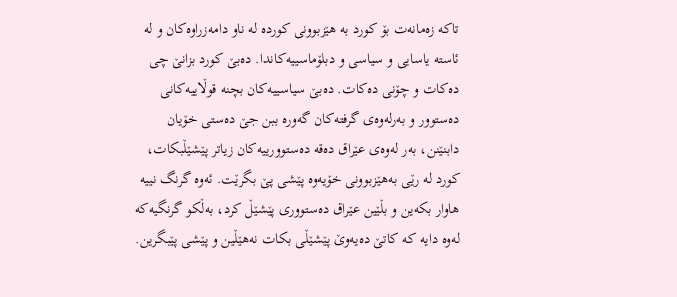تاكه‌ زه‌مانه‌ت بۆ كورد به‌ هێزبوونی كورده‌ له‌ ناو دامه‌زراوه‌كان و له‌ ئاسته‌ یاسایی و سیاسی و دبلۆماسییه‌كاندا. ده‌بێ كورد بزانێ چی ده‌كات و چۆنی ده‌كات. ده‌بێ سیاسییه‌كان بچنه‌ قوڵاییه‌كانی ده‌ستوور و به‌رله‌وه‌ی گرفته‌كان گه‌وره‌ ببن جێ ده‌ستی خۆیان دابنێنن، به‌ر له‌وه‌ی عێراق ده‌قه‌ ده‌ستوورییه‌كان زیاتر پێشێڵبكات، كورد له‌ رێی به‌هێزبوونی خۆیه‌وه‌ پێشی پێ بگرێت. ئه‌وه‌ گرنگ نییه‌ هاوار بكه‌ین و بڵێین عێراق ده‌ستووری پێشێڵ كرد، به‌ڵكو گرنگیه‌كه‌ له‌وه‌ دایه‌ كه‌ كاتێ ده‌یه‌وێ پێشێڵی بكات نه‌هێڵین و پێشی پێبگرین.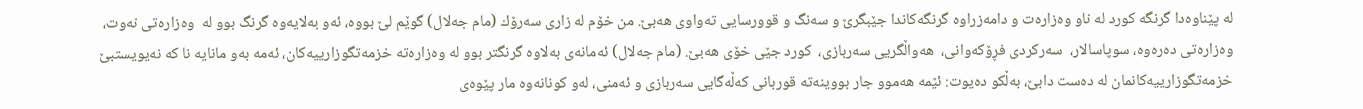له‌ پێناوه‌دا گرنگه‌ كورد له‌ ناو وه‌زاره‌ت و دامه‌زراوه‌ گرنگه‌كاندا جێبگرێ و سه‌نگ و قوورسایی ته‌واوی هه‌بێ. من خۆم له‌ زاری سه‌رۆك (مام جه‌لال) گوێم لێ بووه‌، ئه‌و به‌لایه‌وه‌ گرنگ بوو له‌  وه‌زاره‌تی نه‌وت، وه‌زاره‌تی ده‌ره‌وه‌، سوپاسالار،  سه‌ركردی فڕۆكه‌وانی،  هه‌واڵگریی سه‌ربازی،  كورد جێی خۆی هه‌بێ. (مام جه‌لال) ئه‌مانه‌ی به‌لاوه‌ گرنگتر بوو له‌ وه‌زاره‌ته‌ خزمه‌تگوزارییه‌كان، ئه‌مه‌ به‌و مانایه‌ نا كه‌ نه‌یویستبێ خزمه‌تگوزارییه‌كانمان له‌ ده‌ست دابێ، به‌ڵكو ده‌یوت: ئێمه‌ هه‌موو جار بووینه‌ته‌ قوربانی كه‌ڵه‌گایی سه‌ربازی و ئه‌منی، له‌و كونانه‌وه‌ مار پێوه‌ی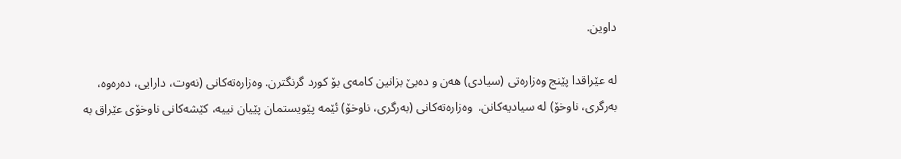داوین.

له‌ عێراقدا پێنج وه‌زاره‌تی (سیادی) هه‌ن و ده‌بێ بزانین كامه‌ی بۆ كورد گرنگترن. وه‌زاره‌ته‌كانی (نه‌وت، دارایی، ده‌ره‌وه‌، به‌رگری، ناوخۆ) له‌ سیادیه‌كانن.  وه‌زاره‌ته‌كانی (به‌رگری، ناوخۆ) ئێمه‌ پێویستمان پێیان نییه‌، كێشه‌كانی ناوخۆی عێراق به‌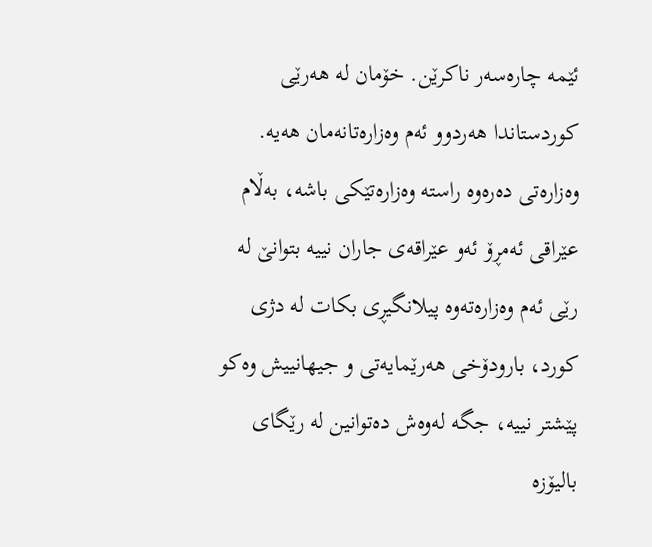ئێمه‌ چاره‌سه‌ر ناكرێن. خۆمان له‌ هه‌رێی كوردستاندا هه‌ردوو ئه‌م وه‌زاره‌تانه‌مان هه‌یه‌. وه‌زاره‌تی ده‌ره‌وه‌ راسته‌ وه‌زاره‌تێكی باشه‌، به‌ڵام عێراقی ئه‌مڕۆ ئه‌و عێراقه‌ی جاران نییه‌ بتوانێ له‌ رێی ئه‌م وه‌زاره‌ته‌وه‌ پیلانگیڕی بكات له‌ دژی كورد، بارودۆخی هه‌رێمایه‌تی و جیهانییش وه‌كو پێشتر نییه‌، جگه‌ له‌وه‌ش ده‌توانین له‌ رێگای بالیۆزه‌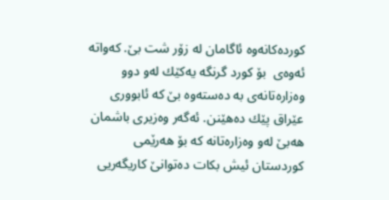كورده‌كانه‌وه‌ ئاگامان له‌ زۆر شت بێ. كه‌واته‌ ئه‌وه‌ی  بۆ كورد گرنگه‌ یه‌كێك له‌و دوو وه‌زاره‌تانه‌ی به‌ ده‌سته‌وه‌ بێ كه‌ ئابووری عێراق پێك ده‌هێنن. ئه‌گه‌ر وه‌زیری باشمان هه‌بێ له‌و وه‌زاره‌تانه‌ كه‌ بۆ هه‌رێمی كوردستان ئیش بكات ده‌توانێ كاریگه‌ریی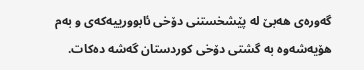گه‌وره‌ی هه‌بێ له‌ پێشخستنی دۆخی ئابوورییه‌كه‌ی و به‌م هۆیه‌شه‌وه‌ به‌ گشتی دۆخی كوردستان گه‌شه‌ ده‌كات.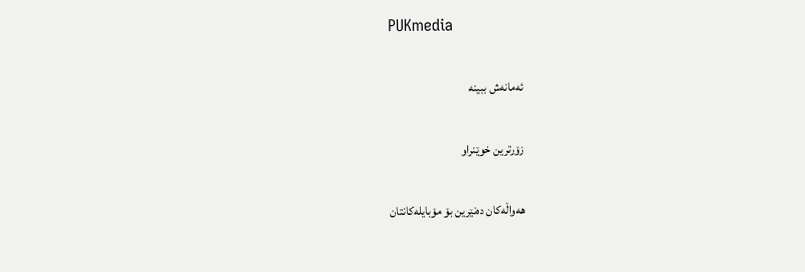PUKmedia

ئەمانەش ببینە

زۆرترین خوێنراو

هەواڵەکان دەنێرین بۆ مۆبایلەکانتان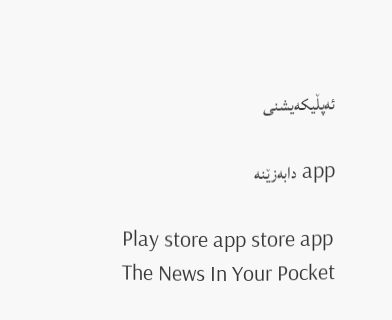ئەپڵیکەیشنی

app دابەزێنە

Play store app store app
The News In Your Pocket